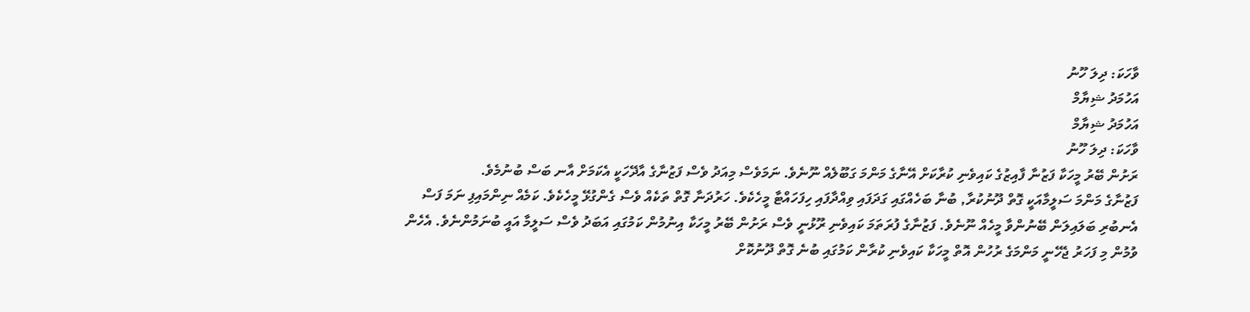ވާހަކަ: ދިލަ ހޫނު
އަހުމަދު ޝިޔާމް
އަހުމަދު ޝިޔާމް
ވާހަކަ: ދިލަ ހޫނު
ރަށުން ބޭރު މީހަކާ ފަޒުނާ ފާއިޒުގެ ކައިވެނި ކުރާކަށް އޭނާގެ މަންމަ ގަބޫލެއް ނޫނެވެ. ނަމަވެސް މިއަދު ވެސް ފަޒުނާގެ އާދޭހަކީ އެކަމަށް އާނ ބަސް ބުނުމެވެ.
ފަޒުނާގެ މަންމަ ސަލީމާއަކީ ގޮތް ދޫނުކުރާ, ބުނާ ބަހެއްގައި ގަދަފައި ވިއްދާފައި ހިފަހައްޓާ މީހެކެވެ. ހަރުދަނާ ގޮތް ތަކެއް ވެސް ގެންގުޅޭ މީހެކެވެ. ކަމެއް ނިންމައިފި ނަމަ ފަސް އެނބުރި ބަލައިލަން ބޭނުންވާ މީހެއް ނޫނެވެ. ފަޒުނާގެ ފުރަތަމަ ކައިވެނި ރޫޅުނީ ވެސް ރަށުން ބޭރު މީހަކާ އިނުމުން ކަމުގައި އަބަދު ވެސް ސަލީމާ އައީ ބުނަމުންނެވެ. އެހެން ވުމުން މި ފަހަރު ޖެހޭނީ މަންމަގެ ރުހުން އޮތް މީހަކާ ކައިވެނި ކުރާން ކަމުގައި ބުނެ ގޮތް ދޫނުކޮށް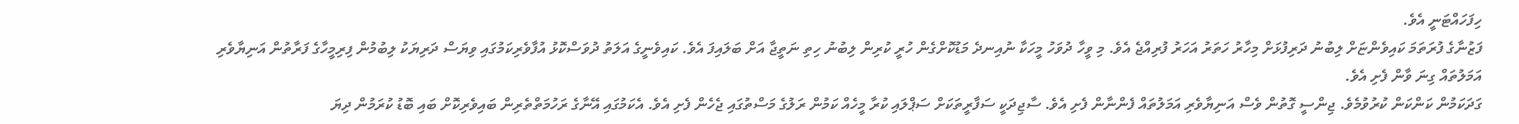ހިފަހައްޓަނީ އެވެ.
ފަޒުނާގެ ފުރަތަމަ ކައިވެންޏަށް ލިބުނު ދަރިފުޅަށް މިހާރު ހަތަރު އަހަރު ފުރިއްޖެ އެވެ. މި ވީހާ ދުވަހު މީހަކާ ނުއިނދެ މަޑުކޮށްގެން ހުރީ ކުރިން ލިބުނު ހިތި ނަތީޖާ އަށް ބަލައިފަ އެވެ. ކައިވެނީގެ އަލަތު ދުވަސްކޮޅު އުފާވެރިކަމުގައި ވިޔަސް ދަރިޔަކު ލިބުމުން ފިރިމީހާގެ ފަރާތުން އަނިޔާވެރި އަމަލުތައް ގިނަ ވާން ފެށި އެވެ.
ގަދަކަމުން ކަންކަން ކުރުވުމެވެ. ޖިންސީ ގޮތުން ވެސް އަނިޔާވެރި އަމަލުތައް ފެންނާން ފެށި އެވެ. ސާޖިދަކީ ސަފާރީތަކަށް ސަޕްލައި ކުރާ މީހެއް ކަމުން ރަލުގެ މަސްތުގައި ޖެހެން ފެށި އެވެ. އެކަމުގައި އޭނާގެ ރަހުމަތްތެރިން ބައިވެރިކޮށް ބައި ބޮޑު ކުރަމުން ދިޔަ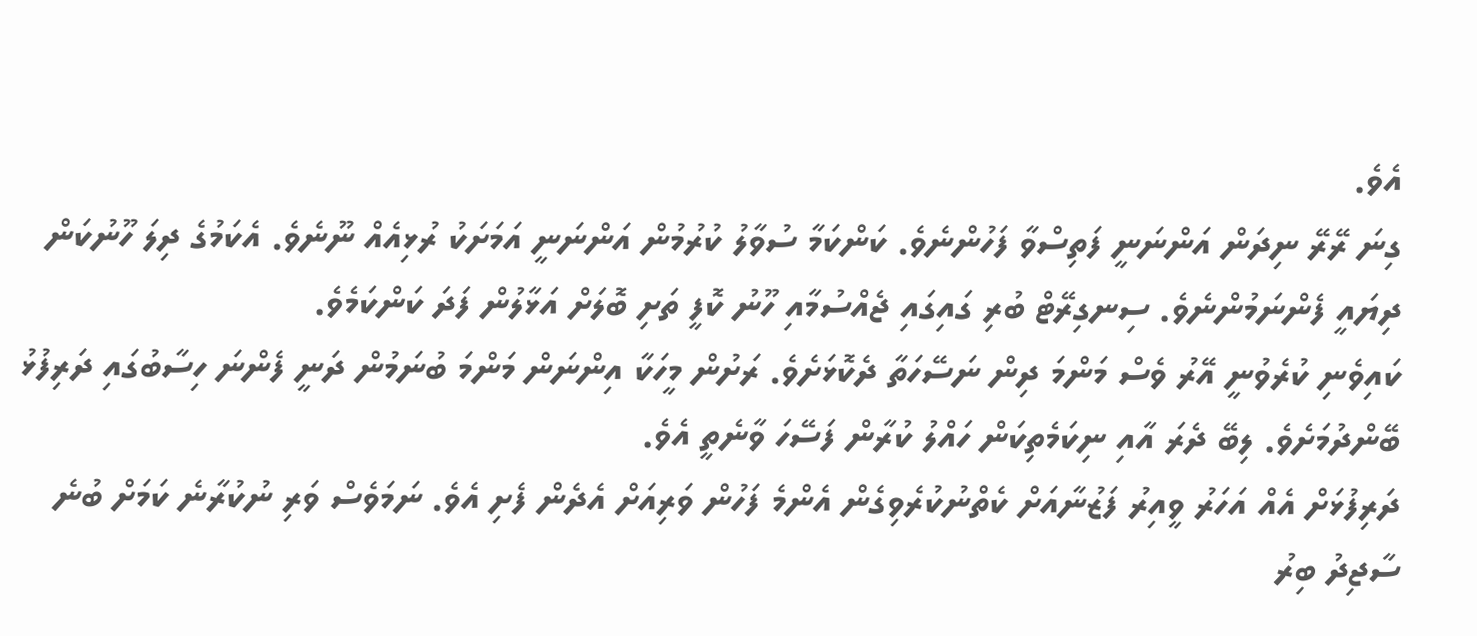އެވެ.
ގިނަ ރޭރޭ ނިދަން އަންނަނީ ފަތިސްވާ ފަހުންނެވެ. ކަންކަމާ ސުވާލު ކުރުމުން އަންނަނީ އަމަށަކު ރުޅިއެއް ނޫނެވެ. އެކަމުގެ ދިލަ ހޫނުކަން ދިޔައީ ފެންނަމުންނެވެ. ސިނގިރޭޓް ބުރި ގައިގައި ޖެއްސުމާއި ހޫނު ކޮފީ ތަށި ބޮލަށް އަޅާލުން ފަދަ ކަންކަމެވެ.
ކައިވެނި ކުރެވުނީ އޭރު ވެސް މަންމަ ދިން ނަސޭހަތާ ދެކޮޅަށެވެ. ރަށުން މީހަކާ އިންނަން މަންމަ ބުނަމުން ދަނީ ފެންނަ ހިސާބުގައި ދަރިފުޅު ބޭންދުމަށެވެ. ލިބޭ ދެރަ އާއި ނިކަމެތިކަން ހައްލު ކުރާން ފަސޭހަ ވާނެތީ އެވެ.
ދަރިފުޅަށް އެއް އަހަރު ވީއިރު ފަޒުނާއަށް ކެތްނުކުރެވިގެން އެންމެ ފަހުން ވަރިއަށް އެދެން ފެށި އެވެ. ނަމަވެސް ވަރި ނުކުރާނެ ކަމަށް ބުނެ ސާޖިދު ބިރު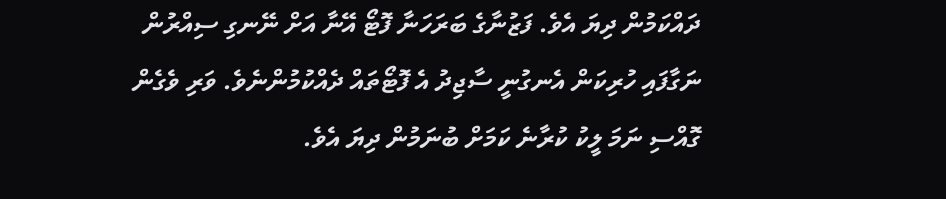ދައްކަމުން ދިޔަ އެވެ. ފަޒުނާގެ ބަރަހަނާ ފޮޓޯ އޭނާ އަށް ނޭނގި ސިއްރުން ނަގާފައި ހުރިކަން އެނގުނީ ސާޖިދު އެ ފޮޓޯތައް ދެއްކުމުންނެވެ. ވަރި ވެގެން ގޮއްސި ނަމަ ލީކު ކުރާނެ ކަމަށް ބުނަމުން ދިޔަ އެވެ.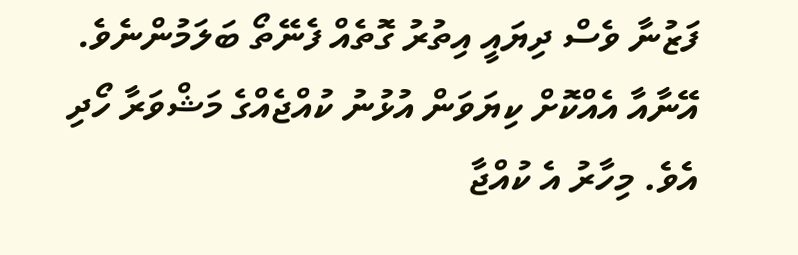ފަޒުނާ ވެސް ދިޔައީ އިތުރު ގޮތެއް ފެނޭތޯ ބަލަމުންނެވެ. އޭނާއާ އެއްކޮށް ކިޔަވަން އުޅުނު ކުއްޖެއްގެ މަޝްވަރާ ހޯދި އެވެ. މިހާރު އެ ކުއްޖާ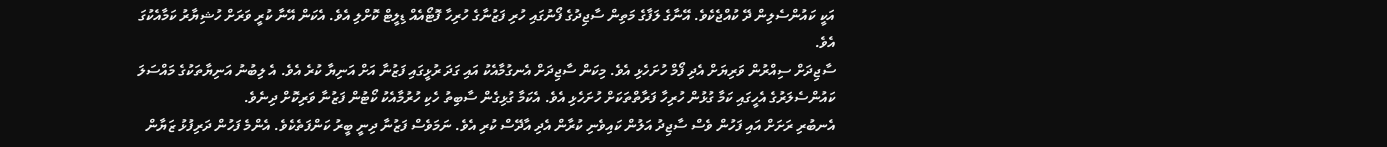އަކީ ކައުންސެލިން ދޭ ކުއްޖެކެވެ. އޭނާގެ ލަފާގެ މަތިން ސާޖިދުގެ ފޯނުގައި ހުރި ފަޒުނާގެ ހުރިހާ ފޮޓޯއެއް ޑިލީޓް ކޮށްލި އެވެ. އެކަން އޭނާ ކުރީ ވަރަށް ހުޝިޔާރު ކަމާއެކުގަ އެވެ.
ސާޖިދަށް ސިއްރުން ވަރިޔަށް އެދި ފޯމް ހުށަހެޅި އެވެ. މިކަން ސާޖިދަށް އެނގުމާއެކު އައި ގަދަ ރުޅީގައި ފަޒުނާ އަށް އަނިޔާ ކުރެ އެވެ. އެ ލިބުނު އަނިޔާތަކުގެ މައްސަލަ ކައުންސެލަރުގެ އެހީގައި ކަމާ ގުޅުން ހުރިހާ ފަރާތްތަކަށް ހުށަހެޅި އެވެ. އެކަމާ ގުޅިގެން ސާބިތު ހެކި ހުރުމާއެކު ކޯޓުން ފަޒުނާ ވަރިކޮށް ދިނެވެ.
އެނބުރި ރަށަށް އައި ފަހުން ވެސް ސާޖިދު އަލުން ކައިވެނި ކުރާން އެދި އާދޭސް ކުރި އެވެ. ނަމަވެސް ފަޒުނާ ދިނީ ބީރު ކަންފަތެކެވެ. އެންމެ ފަހުން ދަރިފުޅު ޒަޔާން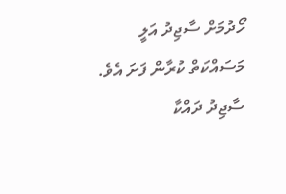ހޯދުމަށް ސާޖިދު އަލީ މަސައްކަތް ކުރާން ފަށަ އެވެ.
ސާޖިދު ދައްކާ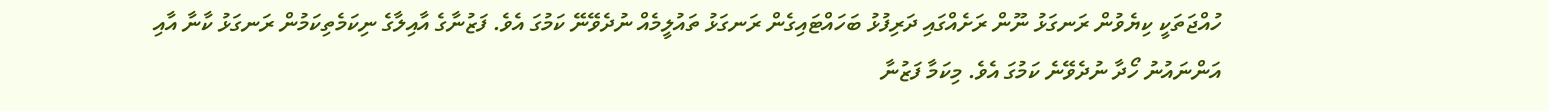ހުއްޖަތަކީ ކިޔެވުން ރަނގަޅު ނޫން ރަށެއްގައި ދަރިފުޅު ބަހައްޓައިގެން ރަނގަޅު ތައުލީމެއް ނުދެވޭނޭ ކަމުގަ އެވެ. ފަޒުނާގެ އާއިލާގެ ނިކަމެތިކަމުން ރަނގަޅު ކާނާ އާއި އަންނައުނު ހޯދާ ނުދެވޭނެ ކަމުގަ އެވެ. މިކަމާ ފަޒުނާ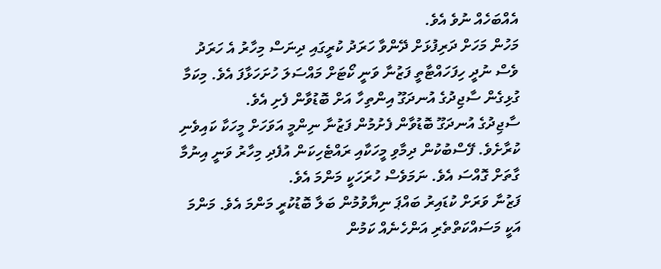އެއްބަހެއް ނުވެ އެވެ.
މަހުން މަހަށް ދަރިފުޅަށް ދޭންވާ ހަރަދު ކުރީގައި ދިނަސް މިހާރު އެ ހަރަދު ވެސް ނުދީ ހިފަހައްޓާތީ ފަޒުނާ ވަނީ ކޯޓަށް މައްސަލަ ހުށަހަޅާފަ އެވެ. މިކަމާ ގުޅިގެން ސާޖިދުގެ އުނދަގޫ އިންތިހާ އަށް ބޮޑުވާން ފެށި އެވެ.
ސާޖިދުގެ އުނދަގޫ ބޮޑުވާން ފެށުމުން ފަޒުނާ ނިންމީ އަވަހަށް މީހަކާ ކައިވެނި ކުރާށެވެ. ފޭސްބުކުން ދިމާވި މީހަކާއި ރައްޓެހިކަން އުފެދި މިހާރު ވަނީ އިނުމާ ގާތަށް ގޮއްސަ އެވެ. ނަމަވެސް ހުރަހަކީ މަންމަ އެވެ.
ފަޒުނާ ވަރަށް ކުޑައިރު ބައްޕަ ނިޔާވުމުން ބަލާ ބޮޑުކުރީ މަންމަ އެވެ. މަންމަ އަކީ މަސައްކަތްތެރި އަންހެނެއް ކަމުން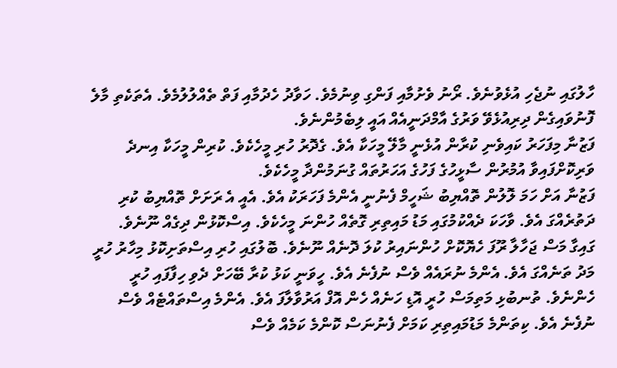ހާލުގައި ނުޖެހި އުޅެވުނެވެ. ރޯނު ވެށުމާއި ފަންގި ވިނުމެވެ. ހަވާދު ހެދުމާއި ފަތް ތެއްލުލުމެވެ. އެތަކެތި މާލެ ފޮނުވައިގެން ދިރިއުޅެވޭ ވަރުގެ އާމްދަނީއެއް އައީ ލިބެމުންނެވެ.
ފަޒުނާ މިފަހަރު ކައިވެނި ކުރާން އުޅެނީ މާލޭ މީހަކާ އެވެ. ގެދޮރު ހުރި މީހެކެވެ. ކުރިން މީހަކާ އިނދެ ވަރިކޮށްފައިވާ އުމުރުން ސާޅީހުގެ ފަހުގެ އަހަރުތައް ގުނަމުންދާ މީހެކެވެ.
ފަޒުނާ އަށް ހަމަ ލޮލުން ތޮއްޔިބު ޝަހީމް ފެނުނީ އެންމެ ފަހަރަކު އެވެ. އެއީ އެ ރަށަށް ތޮއްޔިބު ކުރި ދަތުރެއްގަ އެވެ. ވާހަކަ ދެއްކުމުގައި މަޑު މައިތިރި ގޮތެއް ހުންނަ މީހެކެވެ. އިސްކޮޅުން ދިގެއް ނޫނެވެ. ގައިގާ މަސް ޖަހާލާ ރޫފަ ހެޔޮކޮށް ހުންނައިރު ކުލަ ދޮނެއް ނޫނެވެ. ބޮލުގައި ހުރި އިސްތަށިކޮޅު މިހާރު ހުރީ މަދު ތަނެއްގަ އެވެ. އެންމެ ނުރައެއް ވެސް ނުފެނެ އެވެ. ހީވަނީ ކަޅު ކުރާ ބޭހަށް ދެވި ހިފާފައި ހުރީ ހެންނެވެ. ތުނބުޅި މަތިމަސް ހުރީ އޮޑި ހަނެއް ހެން އޮފް އަރުވާލާފަ އެވެ. އެންމެ އިސްތައްޓެއް ވެސް ނުފެނެ އެވެ. ކިތަންމެ މަޑުމައިތިރި ކަމަށް ފެނުނަސް ކޮންމެ ކަމެއް ވެސް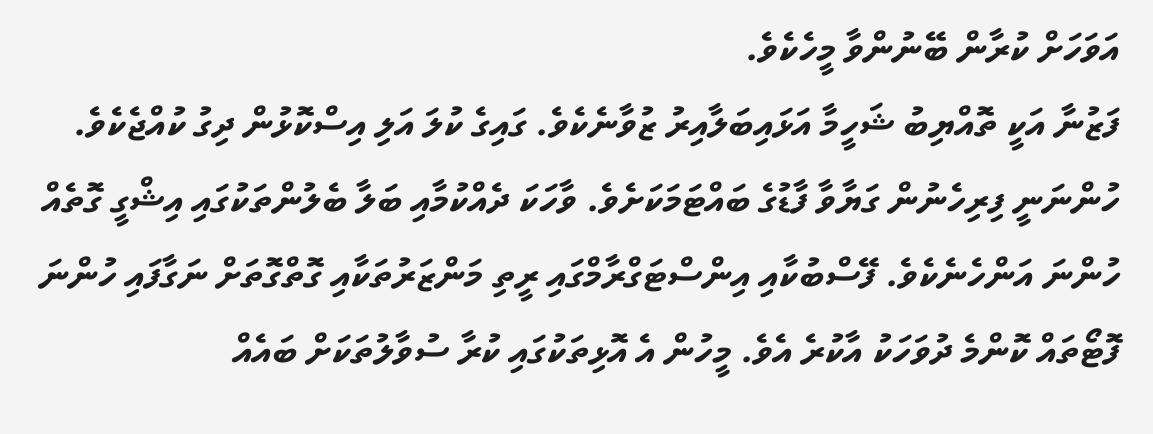އަވަހަށް ކުރާން ބޭނުންވާ މީހެކެވެ.
ފަޒުނާ އަކީ ތޮއްޔިބު ޝަހީމާ އަޅައިބަލާއިރު ޒުވާނެކެވެ. ގައިގެ ކުލަ އަލި އިސްކޮޅުން ދިގު ކުއްޖެކެވެ. ހުންނަނީ ފިރިހެނުން ގަޔާވާ ފާޑުގެ ބައްޓަމަކަށެވެ. ވާހަކަ ދެއްކުމާއި ބަލާ ބެލުންތަކުގައި އިޝްގީ ގޮތެއް ހުންނަ އަންހެނެކެވެ. ފޭސްބުކާއި އިންސްޓަގްރާމްގައި ރީތި މަންޒަރުތަކާއި ގޮތްގޮތަށް ނަގާފައި ހުންނަ ފޮޓޯތައް ކޮންމެ ދުވަހަކު އާކުރެ އެވެ. މީހުން އެ އޮޅިތަކުގައި ކުރާ ސުވާލުތަކަށް ބައެއް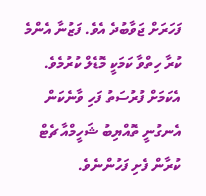ފަހަރަށް ޖަވާބުދެ އެވެ. ފަޒުނާ އެންމެ ކުރާ ހިތްވާ ކަމަކީ މޮޑެލް ކުރުމެވެ. އެކަމަށް ފުރުސަތު ފަހި ވާނެކަން އެނގުނީ ތޮއްޔިބު ޝަހީމްއާ ޗެޓް ކުރާން ފެށި ފަހުންނެވެ.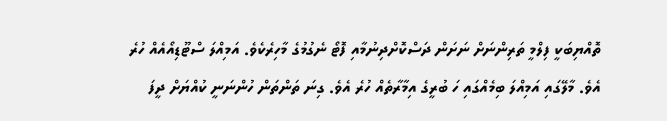ތޮއްޔިބަކީ ފިލްމީ ތަރިންނަށް ނަށަން ދަސްކޮށްދިނުމާއި ފޮޓޯ ނެގުމުގެ މާހިރެކެވެ. އަމިއްލަ ސްޓޫޑިއޯއެއް ހުރެ އެވެ. މާލޭގައި އަމިއްލަ ބިމެއްގައި ހަ ބުރީގެ އިމާރާތެއް ހުރެ އެވެ. ގިނަ ތަންތަން ހުންނަނީ ކުއްޔަށް ދީފަ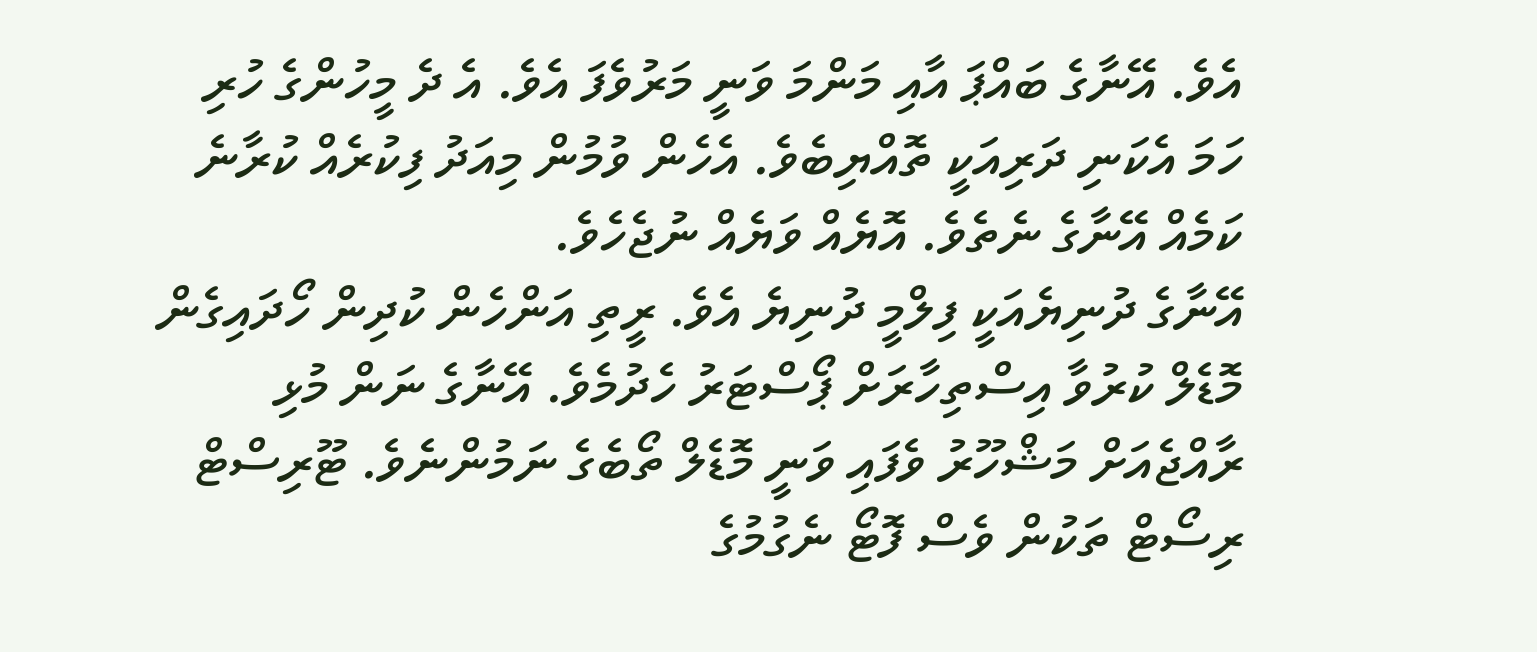އެވެ. އޭނާގެ ބައްޕަ އާއި މަންމަ ވަނީ މަރުވެފަ އެވެ. އެ ދެ މީހުންގެ ހުރި ހަމަ އެކަނި ދަރިއަކީ ތޮއްޔިބެވެ. އެހެން ވުމުން މިއަދު ފިކުރެއް ކުރާނެ ކަމެއް އޭނާގެ ނެތެވެ. އޮޔެއް ވަޔެއް ނުޖެހެވެ.
އޭނާގެ ދުނިޔެއަކީ ފިލްމީ ދުނިޔެ އެވެ. ރީތި އަންހެން ކުދިން ހޯދައިގެން މޮޑެލް ކުރުވާ އިސްތިހާރަށް ޕޯސްޓަރު ހެދުމެވެ. އޭނާގެ ނަން މުޅި ރާއްޖެއަށް މަޝްހޫރު ވެފައި ވަނީ މޮޑެލް ތޯބެގެ ނަމުންނެވެ. ޓޫރިސްޓް ރިސޯޓް ތަކުން ވެސް ފޮޓޯ ނެގުމުގެ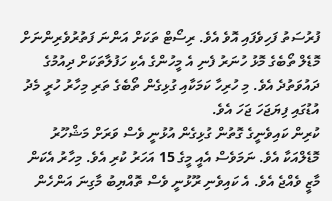ފުރުސަތު ފަހިވެފައި އޮވެ އެވެ. ރިސޯޓް ތަކަށް އަންނަ ފަތުރުވެރިންނަށް މޮޑެލް ތޯބެގެ މޮޅު ހުނަރު ފެނި އެ މީހުންގެ އެކި ހަފުލާތަކަށް ދިއުމުގެ ދައުވަތުދެ އެވެ. މި ހުރިހާ ކަމަކާއި ގުޅިގެން ތޯބެގެ ތަރި މިހާރު ހުރީ މެދު އުޑުގައި ފިޔަޖަހަ ޖަހަ އެވެ.
ކުރިން ކައިވެނީގެ ގޮތުން ގުޅިގެން އުޅުނީ ވެސް ވަރަށް މަޝްހޫރު މޮޑެލްއަކާ އެވެ. ނަމަވެސް އެއީ މީގެ 15 އަހަރު ކުރި އެވެ. މިހާރު އެކަން މާޒީ ވެއްޖެ އެވެ. އެ ކައިވެނި ރޫޅުނީ ވެސް ތޮއްޔިބު މާގިނަ އަންހެން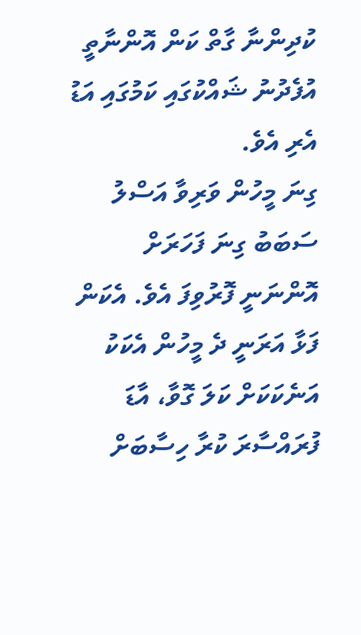ކުދިންނާ ގާތް ކަން އޮންނާތީ އުފެދުނު ޝައްކުގައި ކަމުގައި އަޑު އެރި އެވެ.
ގިނަ މީހުން ވަރިވާ އަސްލު ސަބަބު ގިނަ ފަހަރަށް އޮންނަނީ ފޮރުވިފަ އެވެ. އެކަން ފަޅާ އަރަނީ ދެ މީހުން އެކަކު އަނެކަކަށް ކަލަ ގޮވާ، އާޑަ ފުރައްސާރަ ކުރާ ހިސާބަށް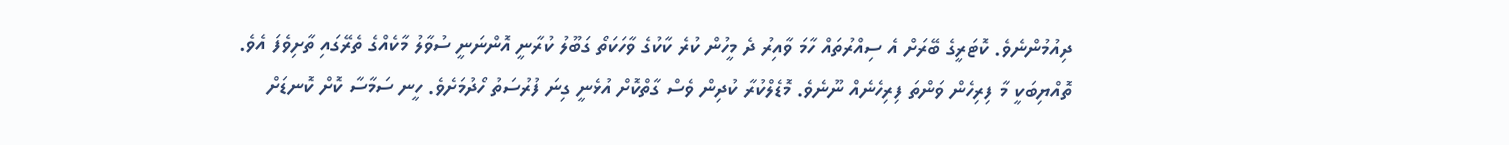ދިއުމުންނެވެ. ކޮޓަރީގެ ބޭރަށް އެ ސިއްރުތައް ހާމަ ވާއިރު ދެ މީހުން ކުރެ ކާކުގެ ވާހަކަތޯ ގަބޫލު ކުރާނީ އޮންނަނީ ސުވާލު މާކެއްގެ ތެރޭގައި ތާށިވެފަ އެވެ.
ތޮއްޔިބަކީ މާ ފިރިހެން ވަންތަ ފިރިހެނެއް ނޫނެވެ. މޮޑެލްކުރާ ކުދިން ވެސް ގާތްކޮށް އުޅެނީ ގިނަ ފުރުސަތު ހޯދުމަށެވެ. ހީނ ސަމާސާ ކޮށް ކޮނޑަށް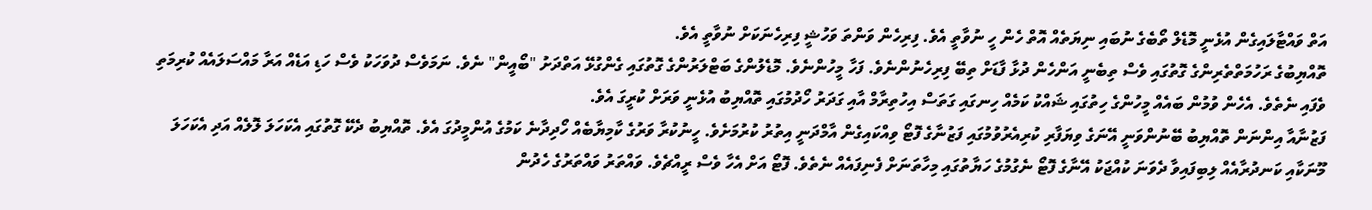އަތް ވައްޓާލައިގެން އުޅެނީ މޮޑެލް ތޯބެގެ ނުބައި ނިޔަތެއް އޮތް ހެން ހީ ނުވާތީ އެވެ. ފިރިހެން ވަންތަ ވަހުޝީ ފިރިހެނަކަށް ނުވާތީ އެވެ.
ތޮއްޔިބުގެ ރަހުމަތްތެރިންގެ ގޮތުގައި ވެސް ތިބެނީ އަންހެން ދުޅާ ފާޑަށް ތިބޭ ފިރިހެނުންނެވެ. ފަހާ މީހުންނެވެ. މޮޑެލުންގެ ބަޓްލަރުންގެ ގޮތުގައި ގެންގުޅޭ އަތްދަށު "ބޯއީން" ނެވެ. ނަމަވެސް ދުވަހަކު ވެސް ހަޑި އަޑެއް އަރާ މައްސަލައެއް ކުރިމަތި ވެފައި ނެތެވެ. އެހެން ވުމުން ބައެއް މީހުންގެ ހިތުގައި ޝައްކު ކަމެއް ހިނގައި ގަތަސް އިހުތިރާމް އާއި ގަދަރު ހޯދުމުގައި ތޮއްޔިބު އުޅެނީ ވަރަށް ކުރީގަ އެވެ.
ފަޒުނާއާ އިންނަން ތޮއްޔިބު ބޭނުންވަނީ އޭނަގެ ވިޔަފާރި ކުރިއެރުވުމުގައި ފަޒުނާގެ ފޮޓޯ ވިއްކައިގެން އާމްދަނީ އިތުރު ކުރުމަށެވެ. ހީނުކުރާ ވަރުގެ ކާމިޔާބެއް ހޯދިދާނެ ކަމުގެ އުންމީދުގަ އެވެ. ތޮއްޔިބު ދެކޭ ގޮތުގައި އެކަހަލަ ލޮލެއް އަދި އެކަހަލަ މޫނަކާއި ކަނދުރާއެއް ލިބިފައިވާ ދެވަނަ ކުއްޖަކު އޭނާގެ ފޮޓޯ ނެގުމުގެ ހަޔާތުގައި މިހާތަނަށް ފެނިފައެއް ނެތެވެ. ފޮޓޯ އަށް އެހާ ވެސް ރީއްޗެވެ. ވައްތަރު ވައްތަރުގެ ހެދުން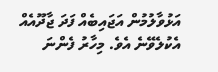އަޅުވާލުމުން އަޖައިބެއް ފަދަ ޖާދޫއެއް އެކުލެވޭނެ އެވެ. މިހާރު ފެންނަ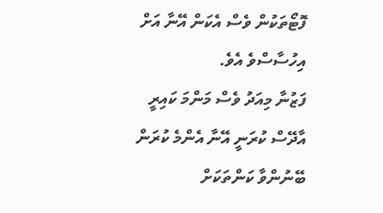ފޮޓޯތަކުން ވެސް އެކަން އޭނާ އަށް އިހުސާސްވެ އެވެ.
ފަޒުނާ މިއަދު ވެސް މަންމަ ކައިރީ އާދޭސް ކުރަނީ އޭނާ އެންމެ ކުރަން ބޭނުންވާ ކަންތަކަށް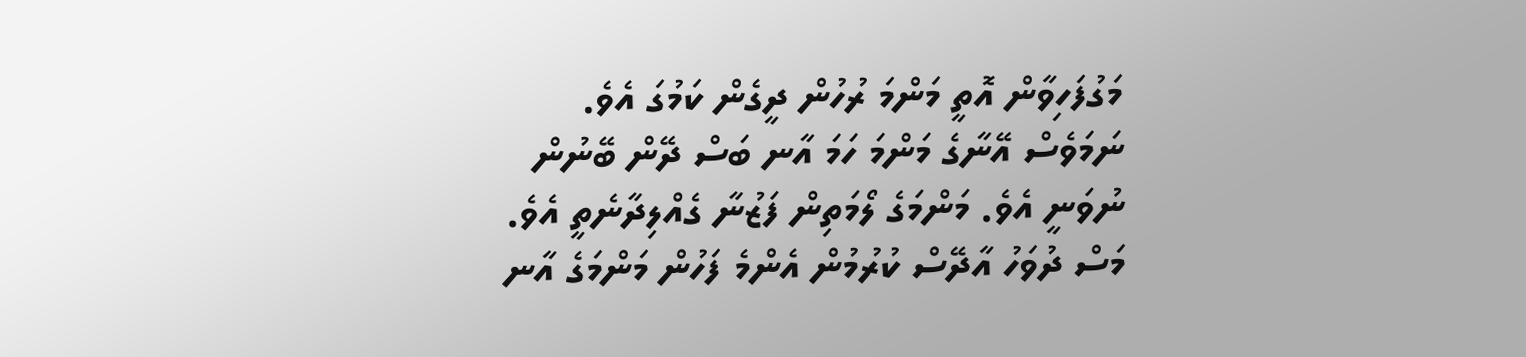މަގުފަހިވާން އޮތީ މަންމަ ރުހުން ދީގެން ކަމުގަ އެވެ. ނަމަވެސް އޭނާގެ މަންމަ ހަމަ އާނ ބަސް ދޭން ބޭނުން ނުވަނީ އެވެ. މަންމަގެ ލޯމަތިން ފަޒުނާ ގެއްލިދާނެތީ އެވެ.
މަސް ދުވަހު އާދޭސް ކުރުމުން އެންމެ ފަހުން މަންމަގެ އާނ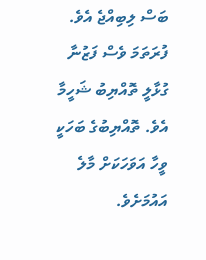ބަސް ލިބިއްޖެ އެވެ. ފުރަތަމަ ވެސް ފަޒުނާ ގުޅާލީ ތޮއްޔިބު ޝަހީމާ އެވެ. ތޮއްޔިބުގެ ބަހަކީ ވީހާ އަވަހަކަށް މާލެ އައުމަށެވެ.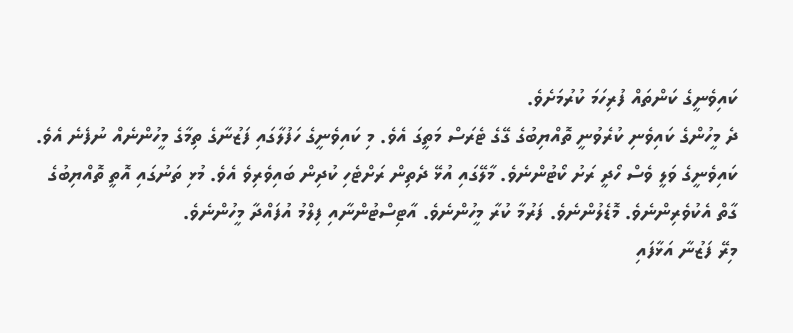ކައިވެނީގެ ކަންތައް ފުރިހަމަ ކުރުމަށެވެ.
ދެ މީހުންގެ ކައިވެނި ކުރެވުނީ ތޮއްޔިބުގެ ގޭގެ ޓެރަސް މަތީގަ އެވެ. މި ކައިވެނީގެ ހަފުލާގައި ފަޒުނާގެ ތިމާގެ މީހުންނެއް ނުފެނެ އެވެ. ކައިވެނީގެ ވަލީ ވެސް ހޯދީ ރަށު ކޯޓުންނެވެ. މާލޭގައި އުޅޭ ދެތިން ރަށްޓެހި ކުދިން ބައިވެރިވެ އެވެ. މުޅި ތަނުގައި އޮތީ ތޮއްޔިބުގެ ގާތް އެކުވެރިންނެވެ. މޮޑެލުންނެވެ. ފަރުމާ ކުރާ މީހުންނެވެ. އާޓިސްޓުންނާއި ފިލްމު އުފައްދާ މީހުންނެވެ.
މިރޭ ފަޒުނާ އަޅާފައި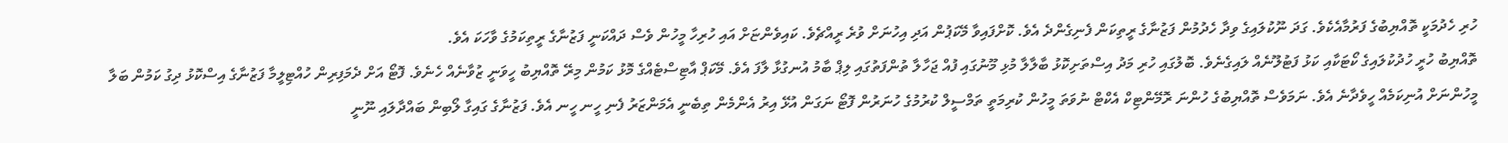ހުރި ހެދުމަކީ ތޮއްޔިބުގެ ފަރުމާއެކެވެ. ގަދަ ނޫކުލައިގެ ވިދާ ހެދުމުން ފަޒުނާގެ ރީތިކަން ފެނިގެންދެ އެވެ. ކޮށްފައިވާ މޭކަޕުން އަދި އިހުނަށް ވުރެ ރީއްޗެވެ. ކައިވެންޏަށް އައި ހުރިހާ މީހުން ވެސް ދައްކަނީ ފަޒުނާގެ ރީތިކަމުގެ ވާހަކަ އެވެ.
ތޮއްޔިބު ހުރީ ހުދުކުލައިގެ ކޯޓަކާއި ކަޅު ފަޓުލޫނެއް ލައިގެނެވެ. ބޮލުގައި ހުރި މަދު އިސްތަށިކޮޅު ބާލާލާ މުޅި މޫނުގައި ފުއް ޖަހާލާ ތުންފަތުގައި ލިޕް ބާމު އުނގުޅާ ލާފަ އެވެ. މޭކަޕް އާޓިސްޓެއްގެ މޮޅު ކަމުން މިރޭ ތޮއްޔިބު ހީވަނީ ޒުވާނެއް ހެނެވެ. ފޮޓޯ އަށް ދެމަފިރިން ހުއްޓިލީމާ ފަޒުނާގެ އިސްކޮޅު ދިގު ކަމުން ބަލާ މީހުންނަށް އުނިކަމެއް ހީވެދާނެ އެވެ. ނަމަވެސް ތޮއްޔިބުގެ ހުންނަ ރޮމޭންޓިކް އެކްޓް ނުވަތަ މީހުން ކުރިމަތީ ތަމްސީލް ކުރުމުގެ ހުނަރުން ފޮޓޯ ނަގަން އުޅޭ އިރު އެންމެން ތިބެނީ އެމަންޒަރު ފެނި ހީނ ހީނ އެވެ. ފަޒުނާގެ ގައިގާ ލޯބިން ބައްދާލައި ނޫނީ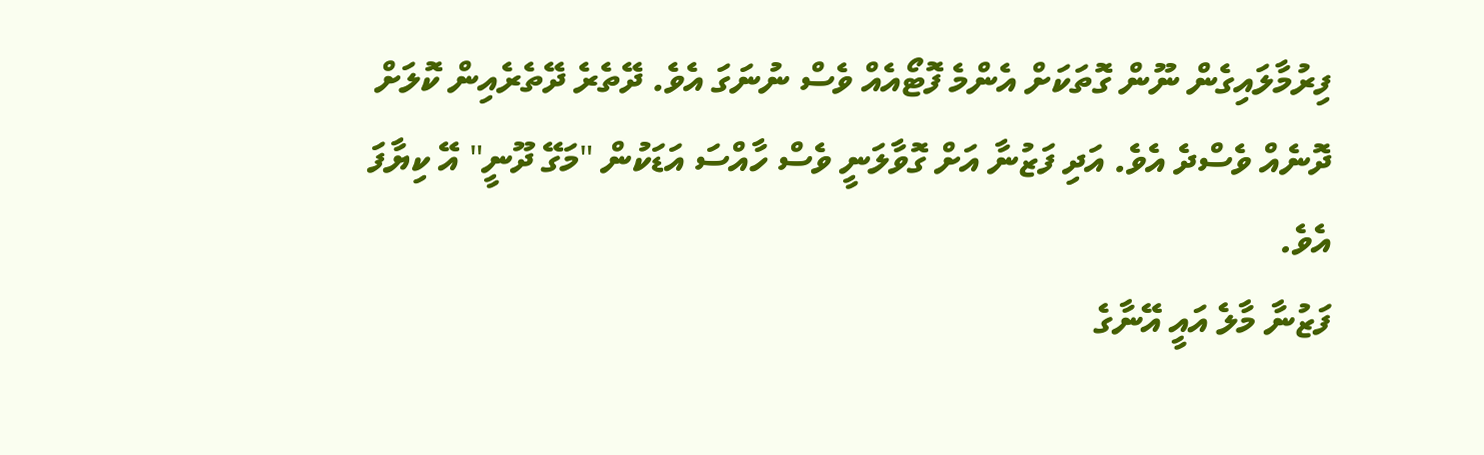ފިރުމާލައިގެން ނޫން ގޮތަކަށް އެންމެ ފޮޓޯއެއް ވެސް ނުނަގަ އެވެ. ދޭތެރެ ދޭތެރެއިން ކޮލަށް ދޮނެއް ވެސްދެ އެވެ. އަދި ފަޒުނާ އަށް ގޮވާލަނީ ވެސް ހާއްސަ އަޑަކުން "މަގޭ ދޫނީ" އޭ ކިޔާފަ އެވެ.
ފަޒުނާ މާލެ އައީ އޭނާގެ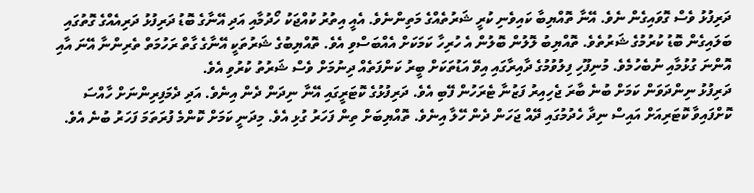ދަރިފުޅު ވެސް ގޮވައިގެން ނެވެ. އޭނާ ތޮއްޔިބާ ކައިވެނި ކުރީ ޝަރުތެއްގެ މަތިންނެވެ. އެއީ އިތުރު ކުއްޖަކު ހޯދުމާއި އަދި އޭނާގެ ބޮޑު ދަރިފުޅު ދަރިއެއްގެ ގޮތުގައި ބަލައިގެން ބޮޑު ކުރުމުގެ ޝަރުތެވެ. ތޮއްޔިބު ލޮލުން ބޮލުން އެ ހުރިހާ ކަމަކަށް އެއްބަސްވި އެވެ. ތޮއްޔިބުގެ ޝަރުތަކީ އޭނާގެ ގާތް ރަހުމަތް ތެރިންނާ އޭނަ އާއި އޮންނަ ގުޅުމާއި ނުބެހުމެވެ. މުނިފޫހި ފިލުވުމުގެ ދާއިރާގައި އިވޭ އަޑުތަކަށް ބީރު ކަންފަތެއް ދިނުމަށް ވެސް ޝަރުތު ކުރުވި އެވެ.
ދަރިފުޅު ނިންދަވަން ކަމަށް ބުނެ ބާރަ ޖެހިއިރު ފަޒުނާ ޓެރަހުން ފޭބި އެވެ. ދަރިފުޅުގެ ކޮޓަރީގައި އޭނާ ނިދަން ދެން އިނެވެ. އަދި ދެމަފިރިންނަށް ހާއްސަ ކޮށްފައިވާ ކޮޓަރިއަށް އައިސް ނިދާ ހެދުމުގައި ދޭއް ޖަހަން ދެން ހޭލާ އިނެވެ. ތޮއްޔިބަށް ތިން ފަހަރު ގުޅި އެވެ. މިދަނީ ކަމަށް ކޮންމެ ފުރަތަމަ ފަހަރު ބުނެ އެވެ.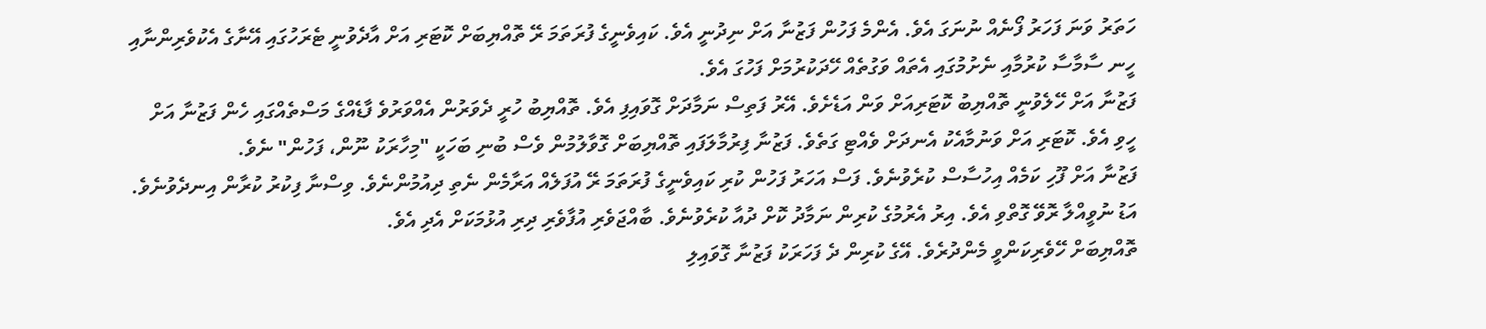ހަތަރު ވަނަ ފަހަރު ފޯނެއް ނުނަގަ އެވެ. އެންމެ ފަހުން ފަޒުނާ އަށް ނިދުނީ އެވެ. ކައިވެނީގެ ފުރަތަމަ ރޭ ތޮއްޔިބަށް ކޮޓަރި އަށް އާދެވުނީ ޓެރަހުގައި އޭނާގެ އެކުވެރިންނާއި ހީނ ސާމާސާ ކުރުމާއި ނެށުމުގައި އެތައް ވަގުތެއް ހޭދަކުރުމަށް ފަހުގަ އެވެ.
ފަޒުނާ އަށް ހޭލެވުނީ ތޮއްޔިބު ކޮޓަރިއަށް ވަން އަޑެށެވެ. އޭރު ފަތިސް ނަމާދަށް ގޮވައިފި އެވެ. ތޮއްޔިބު ހުރީ ދެވަރުން އެއްވަރުވެ ފާޑެއްގެ މަސްތެއްގައި ހެން ފަޒުނާ އަށް ހީވި އެވެ. ކޮޓަރި އަށް ވަނުމާއެކު އެނދަށް ވެއްޓި ގަތެވެ. ފަޒުނާ ފިރުމާލަފައި ތޮއްޔިބަށް ގޮވާލުމުން ވެސް ބުނި ބަހަކީ "މިހާރަކު ނޫން، ފަހުން" ނެވެ.
ފަޒުނާ އަށް ފޫހި ކަމެއް އިހުސާސް ކުރެވުނެވެ. ފަސް އަހަރު ފަހުން ކުރި ކައިވެނީގެ ފުރަތަމަ ރޭ އުފަލެއް އަރާމެން ނެތި ދިއުމުންނެވެ. ވިސްނާ ފިކުރު ކުރާން އިނދެވުނެވެ. އަޑު ނުވީއްލާ ރޮވޭ ގޮތްވި އެވެ. އިރު އެރުމުގެ ކުރިން ނަމާދު ކޮށް ދުއާ ކުރެވުނެވެ. ބާއްޖަވެރި އުފާވެރި ދިރި އުޅުމަކަށް އެދި އެވެ.
ތޮއްޔިބަށް ހޭވެރިކަންވީ މެންދުރެވެ. އޭގެ ކުރިން ދެ ފަހަރަކު ފަޒުނާ ގޮވައިލި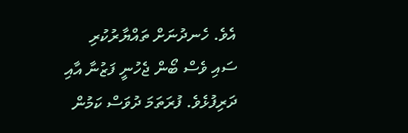އެވެ. ހެނދުނަށް ތައްޔާރުކުރި ސައި ވެސް ބޯން ޖެހުނީ ފަޒުނާ އާއި ދަރިފުޅެވެ. ފުރަތަމަ ދުވަސް ކަމުން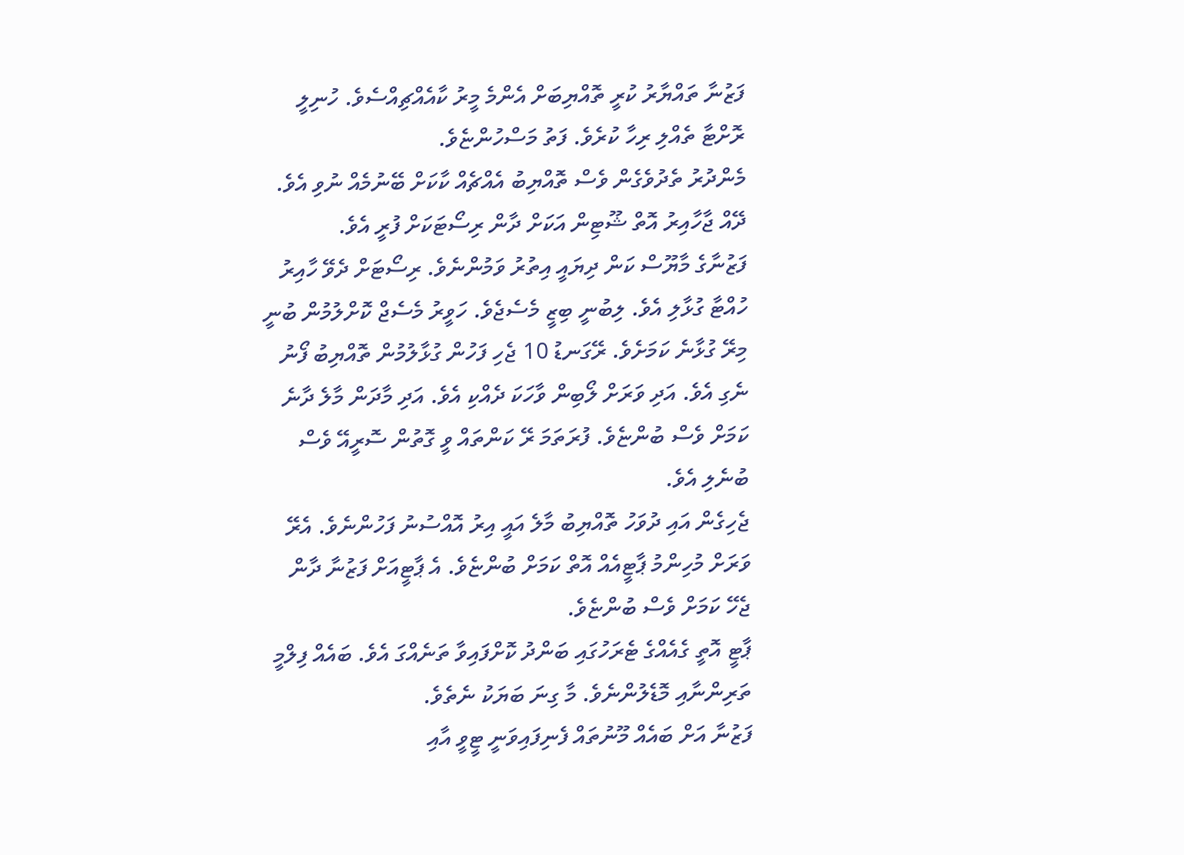ފަޒުނާ ތައްޔާރު ކުރީ ތޮއްޔިބަށް އެންމެ މީރު ކާއެއްޗިއްސެވެ. ހުނިލީ ރޮށްޓާ ތެއްލި ރިހާ ކުރެވެ. ފަތު މަސްހުންޏެވެ.
މެންދުރު ތެދުވެގެން ވެސް ތޮއްޔިބު އެއްޗެއް ކާކަށް ބޭނުމެއް ނުވި އެވެ. ދޭއް ޖާހާއިރު އޮތް ޝޫޓިން އަކަށް ދާން ރިސޯޓަކަށް ފުރީ އެވެ.
ފަޒުނާގެ މާޔޫސް ކަން ދިޔައީ އިތުރު ވަމުންނެވެ. ރިސޯޓަށް ދެވޭ ހާއިރު ހުއްޓާ ގުޅާލި އެވެ. ލިބުނީ ބިޒީ މެސެޖެވެ. ހަވީރު މެސެޖް ކޮށްލުމުން ބުނީ މިރޭ ގުޅާނެ ކަމަށެވެ. ރޭގަނޑު 10 ޖެހި ފަހުން ގުޅާލުމުން ތޮއްޔިބު ފޯނު ނެގި އެވެ. އަދި ވަރަށް ލޯބިން ވާހަކަ ދެއްކި އެވެ. އަދި މާދަން މާލެ ދާނެ ކަމަށް ވެސް ބުންޏެވެ. ފުރަތަމަ ރޭ ކަންތައް ވީ ގޮތުން ސޮރީއޭ ވެސް ބުނެލި އެވެ.
ޖެހިގެން އައި ދުވަހު ތޮއްޔިބު މާލެ އައީ އިރު އޮއްސުނު ފަހުންނެވެ. އެރޭ ވަރަށް މުހިންމު ޕާޓީއެއް އޮތް ކަމަށް ބުންޏެވެ. އެ ޕާޓީއަށް ފަޒުނާ ދާން ޖެހޭ ކަމަށް ވެސް ބުންޏެވެ.
ޕާޓީ އޮތީ ގެއެއްގެ ޓެރަހުގައި ބަންދު ކޮށްފައިވާ ތަނެއްގަ އެވެ. ބައެއް ފިލްމީ ތަރިންނާއި މޮޑެލުންނެވެ. މާ ގިނަ ބަޔަކު ނެތެވެ.
ފަޒުނާ އަށް ބައެއް މޫނުތައް ފެނިފައިވަނީ ޓީވީ އާއި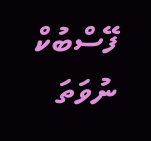ފޭސްބުކް ނުވަތަ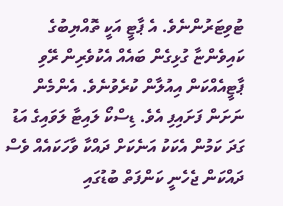ޓުވިޓަރުންނެވެ. އެ ޕާޓީ އަކީ ތޮއްޔިބުގެ ކައިވެންޏާ ގުޅިގެން ބައެއް އެކުވެރިން ރޭވި ޕާޓީއެއްކަން އިއުލާން ކުރެވުނެވެ. އެންމެން ނަށަން ފަށައިފި އެވެ. ޑިސްކޯ ލައިޓާ ލަވައިގެ އަޑު ގަދަ ކަމުން އެކަކު އަނެކަށް ދައްކާ ވާހަކައެއް ވެސް ދައްކަން ޖެހެނީ ކަންފަތް ބުޑުގައި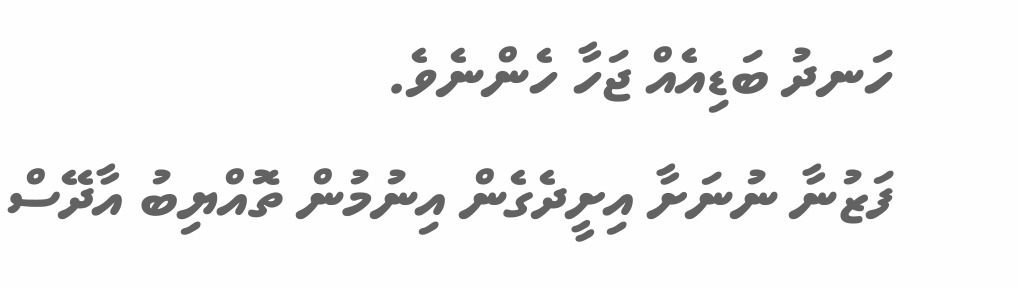ހަނދު ބަޑިއެއް ޖަހާ ހެންނެވެ.
ފަޒުނާ ނުނަށާ އިށީދެގެން އިނުމުން ތޮއްޔިބު އާދޭސް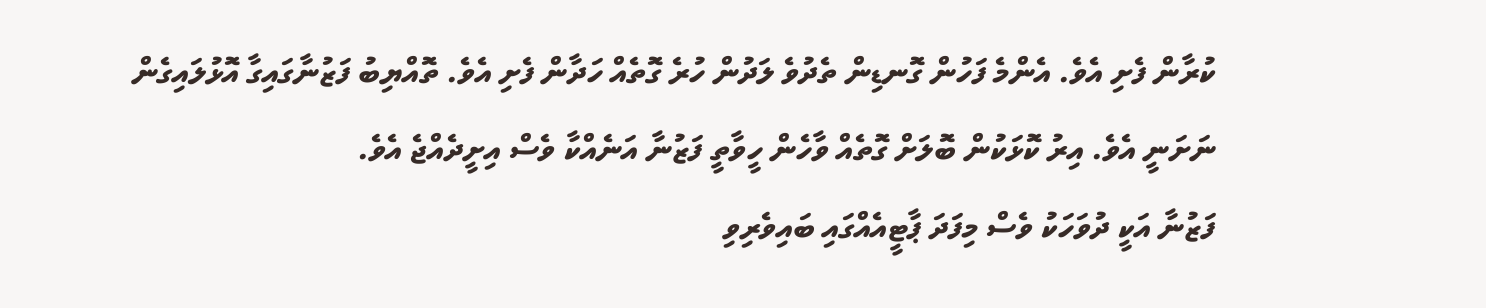ކުރާން ފެށި އެވެ. އެންމެ ފަހުން ގޮނޑިން ތެދުވެ ލަދުން ހުރެ ގޮތެއް ހަދާން ފެށި އެވެ. ތޮއްޔިބު ފަޒުނާގައިގާ އޮޅުލައިގެން ނަށަނީ އެވެ. އިރު ކޮޅަކުން ބޮލަށް ގޮތެއް ވާހެން ހީވާތީ ފަޒުނާ އަނެއްކާ ވެސް އިށީދެއްޖެ އެވެ.
ފަޒުނާ އަކީ ދުވަހަކު ވެސް މިފަދަ ޕާޓީއެއްގައި ބައިވެރިވި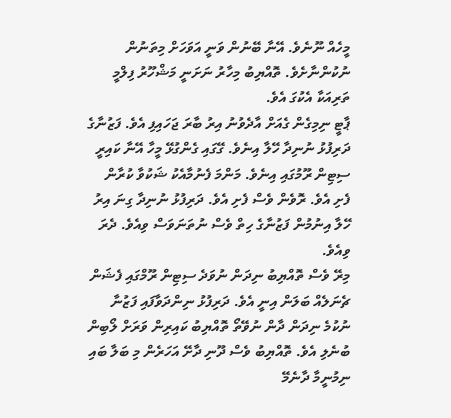މީހެއް ނޫނެވެ. އޭނާ ބޭނުން ވަނީ އަވަހަށް މިތަނުން ނުކުންނާށެވެ. ތޮއްޔިބު މިހާރު ނަށަނީ މަޝްހޫރު ފިލްމީ ތަރިއަކާ އެކުގަ އެވެ.
ޕާޓީ ނިމިގެން ގެއަށް އާދެވުނު އިރު ބާރަ ޖަހައިފި އެވެ. ފަޒުނާގެ ދަރިފުޅު ނުނިދާ ހޭލާ އިނެވެ. ގޭގައި ގެންގުޅޭ މީހާ އޭނާ ކައިރީ ސިޓިން ރޫމުގައި އިނެވެ. މަންމަ ފެނުމާއެކު ޝަކުވާ ކުރާން ފެށި އެވެ. ރޮވެން ވެސް ފެށި އެވެ. ދަރިފުޅު ނުނިދާ ގިނަ އިރު ހޭލާ އިނުމުން ފަޒުނާގެ ހިތް ވެސް ނުތަނަވަސް ވިއެވެ. ދެރަ ވިއެވެ.
މިރޭ ވެސް ތޮއްޔިބު ނިދަން ނުވަދެ ސިޓިން ރޫމްގައި ފެޝަން ޗެނަލެއް ބަލަން އިނީ އެވެ. ދަރިފުޅު ނިންދަވާފައި ފަޒުނާ ނުކުމެ ނިދަން ދާން ނުވޭތޯ ތޮއްޔިބު ކައިރިން ވަރަށް ލޯބިން ބުނެލި އެވެ. ތޮއްޔިބު ވެސް ދޫނި ދާށޭ އަހަރެން މި ބަލާ ބައި ނިމުނީމާ ދާނެމޭ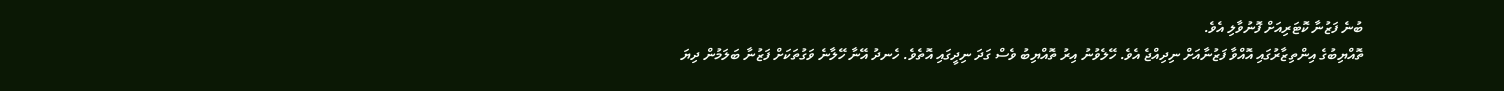ބުނެ ފަޒުނާ ކޮޓަރިއަށް ފޮނުވާލި އެވެ.
ތޮއްޔިބުގެ އިންތިޒާރުގައި އޮއްވާ ފަޒުނާއަށް ނިދިއްޖެ އެވެ. ހޭލެވުނު އިރު ތޮއްޔިބު ވެސް ގަދަ ނިދީގައި އޮތެވެ. ހެނދު އޭނާ ހޭލާނެ ވަގުތަކަށް ފަޒުނާ ބަލަމުން ދިޔަ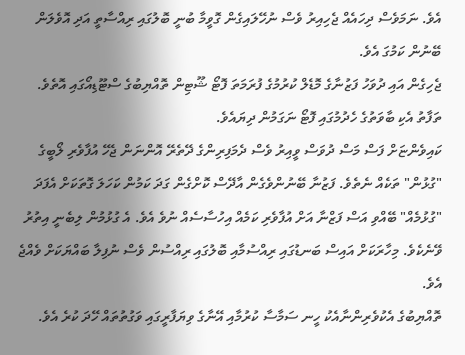އެވެ. ނަމަވެސް ދިހައެއް ޖެހިއިރު ވެސް ނުހޭލައިގެން ގޮވީމާ ބުނީ ބޮލުގައި ރިއްސާތީ އަދި އޮވެލަން ބޭނުން ކަމުގަ އެވެ.
ޖެހިގެން އައި ދުވަހު ފަޒުނާގެ މޮޑެލް ކުރުމުގެ ފުރަމަތަ ފޮޓޯ ޝޫޓިން ތޮއްޔިބުގެ ސްޓޫޑިއޯގައި އޮތެވެ. ތަފާތު އެކި ބާވަތުގެ ހެދުމުގައި ފޮޓޯ ނަގަމުން ދިޔައެވެ.
ކައިވެންޏަށް ފަސް މަސް ދުވަސް ވީއިރު ވެސް ދެމަފިރިންގެ ދޭތެރޭ އޮންނަން ޖެހޭ އުފާވެރި ލޯބީގެ "ގުޅުން" ތަކެއް ނެތެވެ. ފަޒުނާ ބޭނުންވެގެން އާދޭސް ކޮށްގެން ގަދަ ކަމުން ކަހަލަ ގޮތަކަށް އެފަދަ "ގުޅުމެއް" ބޭއްވި އަސް ފަޒްނާ އަށް އުފާވެރި ކަމެއް އިހުސާސެއް ނުވެ އެވެ. އެ ގުޅުމުން ލިބެނީ އިތުރު ވޭނެކެވެ. މިހާރަކަށް އައިސް ބަނޑުގައި ރިއްސުމާއި ބޮލުގައި ރިއްސުން ވެސް ނުފިލާ ބައްޔަކަށް ވެއްޖެ އެވެ.
ތޮއްޔިބުގެ އެކުވެރިންނާއެކު ހީނ ސަމާސާ ކުރުމާއި އޭނާގެ ވިޔަފާރީގައި ވަގުތުތައް ހޭދަ ކުރެ އެވެ.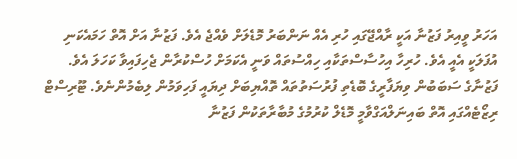އަހަރު ވީއިރު ފަޒުނާ އަކީ ރާއްޖޭގައި ހުރި އެއް ނަންބަރު މޮޑެލަށް ވެއްޖެ އެވެ. ފަޒުނާ އަށް އޮތް ހަމައެކަނި އުފަލަކީ އެއީ އެވެ. ހުރިހާ އިހުސާސްތަކާއި ހިއްސުތައް ވަނީ އެކަމަށް ހުސްކުރާން ޖެހިފައިވާ ކަހަލަ އެވެ.
ފަޒުނާގެ ސަބަބުން ވިޔަފާރީގެ ބޮޑެތި ފުރުސަތުތައް ތޮއްޔިބަށް ދިޔައީ ފަހިވަމުން ލިބެމުންނެވެ. ޓޫރިސްޓް ރިޒޯޓެއްގައި އޮތް ބައިނަލްއަގްވާމީ މޮޑެލް ކުރުމުގެ މުބާރާތަކުން ފަޒުނާ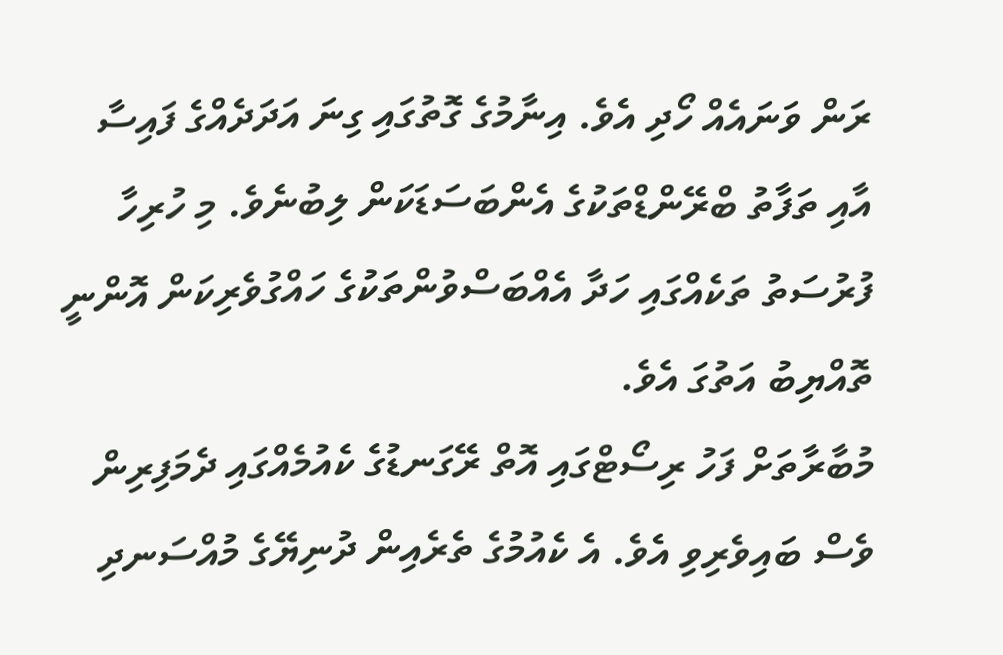ރަން ވަނައެއް ހޯދި އެވެ. އިނާމުގެ ގޮތުގައި ގިނަ އަދަދެއްގެ ފައިސާ އާއި ތަފާތު ބްރޭންޑްތަކުގެ އެންބަސަޑަކަން ލިބުނެވެ. މި ހުރިހާ ފުރުސަތު ތަކެއްގައި ހަދާ އެއްބަސްވުންތަކުގެ ހައްގުވެރިކަން އޮންނީ ތޮއްޔިބު އަތުގަ އެވެ.
މުބާރާތަށް ފަހު ރިސޯޓްގައި އޮތް ރޭގަނޑުގެ ކެއުމެއްގައި ދެމަފިރިން ވެސް ބައިވެރިވި އެވެ. އެ ކެއުމުގެ ތެރެއިން ދުނިޔޭގެ މުއްސަނދި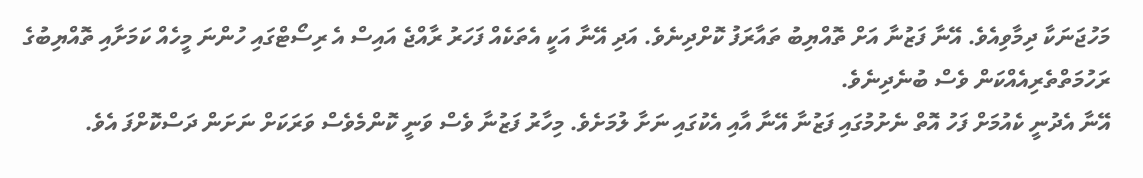މަހުޖަނަކާ ދިމާވިއެވެ. އޭނާ ފަޒުނާ އަށް ތޮއްޔިބު ތައާރަފު ކޮށްދިނެވެ. އަދި އޭނާ އަކީ އެތަކެއް ފަހަރު ރާއްޖެ އައިސް އެ ރިސޯޓްގައި ހުންނަ މީހެއް ކަމަށާއި ތޮއްޔިބުގެ ރަހުމަތްތެރިއެއްކަން ވެސް ބުނެދިނެވެ.
އޭނާ އެދުނީ ކެއުމަށް ފަހު އޮތް ނެށުމުގައި ފަޒުނާ އޭނާ އާއި އެކުގައި ނަށާ ލުމަށެވެ. މިހާރު ފަޒުނާ ވެސް ވަނީ ކޮންމެވެސް ވަރަކަށް ނަށަން ދަސްކޮށްފަ އެވެ.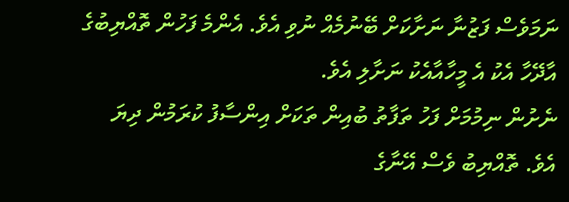ނަމަވެސް ފަޒުނާ ނަށާކަށް ބޭނުމެއް ނުވި އެވެ. އެންމެ ފަހުން ތޮއްޔިބުގެ އާދޭހާ އެކު އެ މީހާއާއެކު ނަށާލި އެވެ.
ނެށުން ނިމުމަށް ފަހު ތަފާތު ބުއިން ތަކަށް އިންސާފު ކުރަމުން ދިޔަ އެވެ. ތޮއްޔިބު ވެސް އޭނާގެ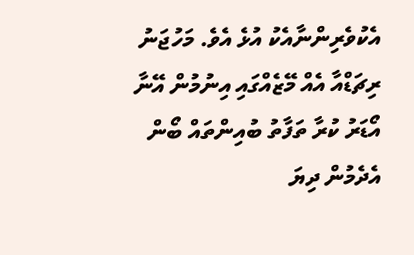އެކުވެރިންނާއެކު އުޅެ އެވެ. މަހުޖަނު ރިޗަޑްއާ އެއް މޭޒެއްގައި އިނުމުން އޭނާ އޯޑަރު ކުރާ ތަފާތު ބުއިންތައް ބޯން އެދެމުން ދިޔަ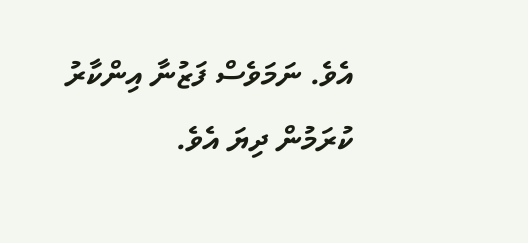އެވެ. ނަމަވެސް ފަޒުނާ އިންކާރު ކުރަމުން ދިޔަ އެވެ.